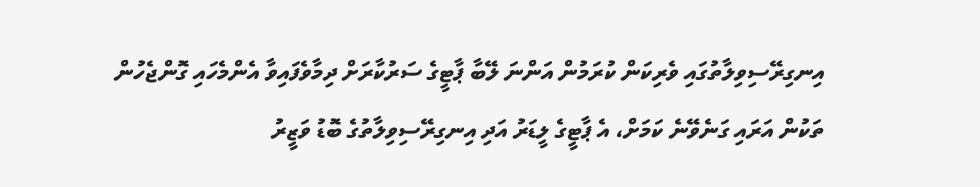އިނގިރޭސިވިލާތުގައި ވެރިކަން ކުރަމުން އަންނަ ލޭބާ ޕާޓީގެ ސަރުކާރަށް ދިމާވެފައިވާ އެންމެހައި ގޮންޖެހުން ތަކުން އަރައި ގަނެވޭނެ ކަމަށް، އެ ޕާޓީގެ ލީޑަރު އަދި އިނގިރޭސިވިލާތުގެ ބޮޑު ވަޒީރު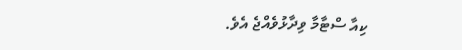ކިއާ ސްޓާމާ ވިދާޅުވެއްޖެ އެވެ.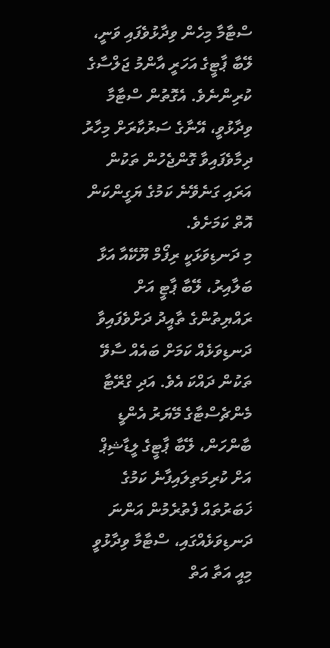ސްޓާމާ މިހެން ވިދާޅުވެފައި ވަނީ، ލޭބާ ޕާޓީގެ އަހަރީ އާންމު ޖަލްސާގެ ކުރިންނެވެ. އެގޮތުން ސްޓާމާ ވިދާޅުވީ، އޭނާގެ ސަރުކާރަށް މިހާރު ދިމާވެފައިވާ ގޮންޖެހުން ތަކުން އަރައި ގަނެވޭނެ ކަމުގެ ޔަގީންކަން އޮތް ކަމަށެވެ.
މި ދަނޑިވަޅަކީ ރިފޯމް ޔޫކޭއާ އަޅާ ބަލާއިރު، ލޭބާ ޕާޓީ އަށް ރައްޔިތުންގެ ތާއީދު ދަށްވެފައިވާ ދަނޑިވަޅެއް ކަމަށް ބައެއް ސާވޭ ތަކުން ދައްކަ އެވެ. އަދި ގްރޭޓާ މެންޗެސްޓާގެ މޭޔަރު އެންޑީ ބާންހަން، ލޭބާ ޕާޓީގެ ލީޑާޝިޕް އަށް ކުރިމަތިލައިފާނެ ކަމުގެ ޚަބަރުތައް ފެތުރެމުން އަންނަ ދަނޑިވަޅެއްގައި، ސްޓާމާ ވިދާޅުވީ މިއީ އަތާ އަތް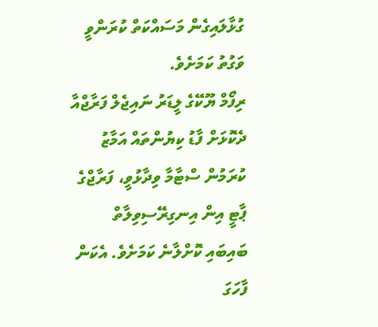ގުޅާލައިގެން މަސައްކަތް ކުރަންވީ ވަގުތު ކަމަށެވެ.
ރިފޯމް ޔޫކޭގެ ލީޑަރު ނައިޖެލް ފަރާޖްއާ ދެކޮޅަށް ފާޑު ކިޔުންތައް އަމާޒު ކުރަމުން ސްޓާމާ ވިދާޅުވީ، ފަރާޖްގެ ޕާޓީ އިން އިނގިރޭސިވިލާތް ބައިބައި ކޮށްލާނެ ކަމަށެވެ. އެކަން ފާހަގަ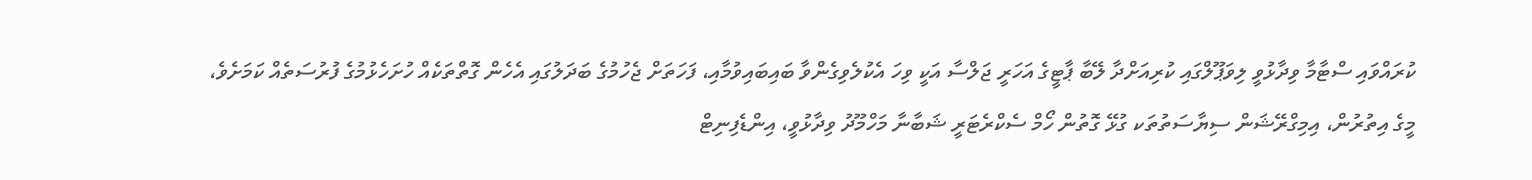ކުރައްވައި ސްޓާމާ ވިދާޅުވީ ލިވަޕޫލްގައި ކުރިއަށްދާ ލޭބާ ޕާޓީގެ އަހަރީ ޖަލްސާ އަކީ ވިހަ އެކުލެވިގެންވާ ބައިބައިވުމާއި، ފަހަތަށް ޖެހުމުގެ ބަދަލުގައި އެހެން ގޮތްތަކެއް ހުށަހެޅުމުގެ ފުރުސަތެއް ކަމަށެވެ،
މީގެ އިތުރުން، އިމިގްރޭޝަން ސިޔާސަތުތަކ ގުޅޭ ގޮތުން ހޯމް ސެކްރެޓަރީ ޝަބާނާ މަހްމޫދު ވިދާޅުވީ، އިންޑެފިނިޓް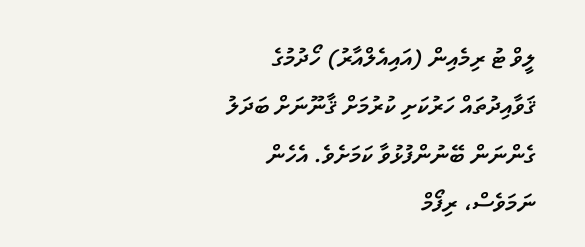ލީވް ޓު ރިމެއިން (އައިއެލްއާރު) ހޯދުމުގެ ޤަވާއިދުތައް ހަރުކަށި ކުރުމަށް ޤާނޫނަށް ބަދަލު ގެންނަން ބޭނުންފުޅުވާ ކަމަށެވެ. އެހެން ނަމަވެސް، ރިފޯމް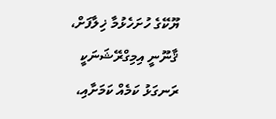ޔޫކޭގެ ހުށަހެޅުމާ ޚިލާފަށް، ޤާނޫނީ އިމިގްރޭޝަނަކީ ރަނގަޅު ކަމެއް ކަމަށާއި،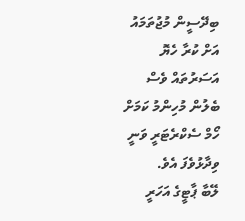ބިދޭސީން މުޖުތަމައު އަށް ކުރާ ހެޔޮ އަސަރުތައް ވެސް ބެލުން މުހިންމު ކަމަށް ހޯމް ސެކްރެޓަރީ ވަނީ ވިދާޅުވެފަ އެވެ.
ލޭބާ ޕާޓީގެ އަހަރީ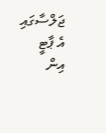ޖަލްސާގައި އެ ޕާޓީ އިން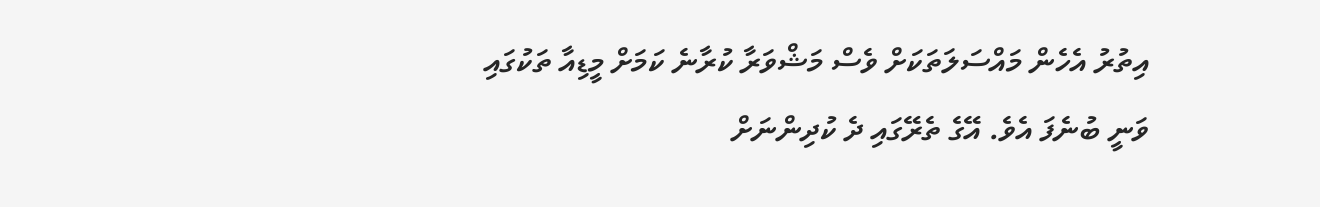އިތުރު އެހެން މައްސަލަތަކަށް ވެސް މަޝްވަރާ ކުރާނެ ކަމަށް މީޑިއާ ތަކުގައި ވަނީ ބުނެފަ އެވެ. އޭގެ ތެރޭގައި ދެ ކުދިންނަށް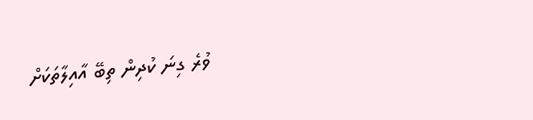ވުރެ ގިނަ ކުދިން ތިބޭ އާއިލާތަކަށް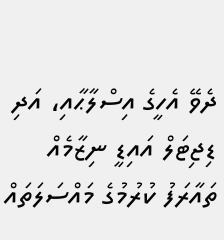ދެވޭ އެހީގެ އިސްލާޙާއި، އަދި ޑިޖިޓަލް އައިޑީ ނިޒާމެއް ތައާރަފު ކުރުމުގެ މައްސަލަތައް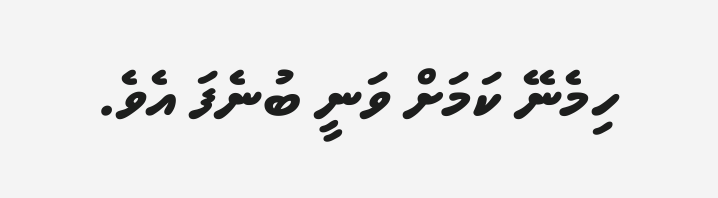ހިމެނޭ ކަމަށް ވަނީ ބުނެފަ އެވެ.